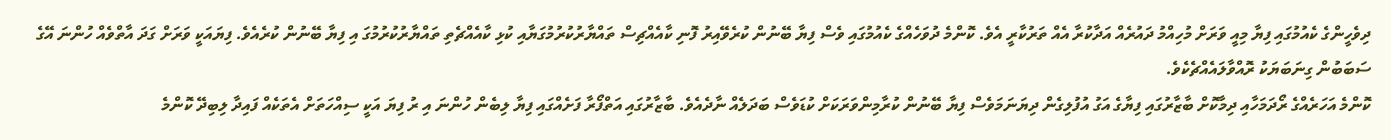ދިވެހީންގެ ކެއުމުގައި ފިޔާ މިއީ ވަރަށް މުހިއްމު ދައުރެއް އަދާކުރާ އެއް ތަރުކާރީ އެވެ. ކޮންމެ ދުވަހެއްގެ ކެއުމުގައި ވެސް ފިޔާ ބޭނުން ކުރެވޭއިރު ފޮނި ކާއެއްޗިސް ތައްޔާރުކުރުމުގަޔާއި ކުޅި ކާއެއްޗެތި ތައްޔާރުކުރުމުގަ އި ފިޔާ ބޭނުން ކުރެއެވެ. ފިޔައަކީ ވަރަށް ގަދަ އާތްވެއް ހުންނަ އޭގެ ސަބަބުން ގިނަބަޔަކު ރޮއްވާލައެއްޗެކެވެ.
ކޮންމެ އަހަރެއްގެ ރޯދަމަހާއި ދިމާކޮށް ބާޒާރުގައި ފިޔާގެ އަގު އުފުލިގެން ދިޔަނަމަވެސް ފިޔާ ބޭނުން ކުރާމިންވަރަކަށް ކުޑަވެސް ބަދަލެއް ނާދެއެވެ. ބާޒާރުގައި އަތްފޯރާ ފަށެއްގައި ފިޔާ ލިބެން ހުންނަ އި ރު ފިޔަ އަކީ ސިއްހަތަށް އެތަކެއް ފައިދާ ލިބިދޭ ކޮންމެ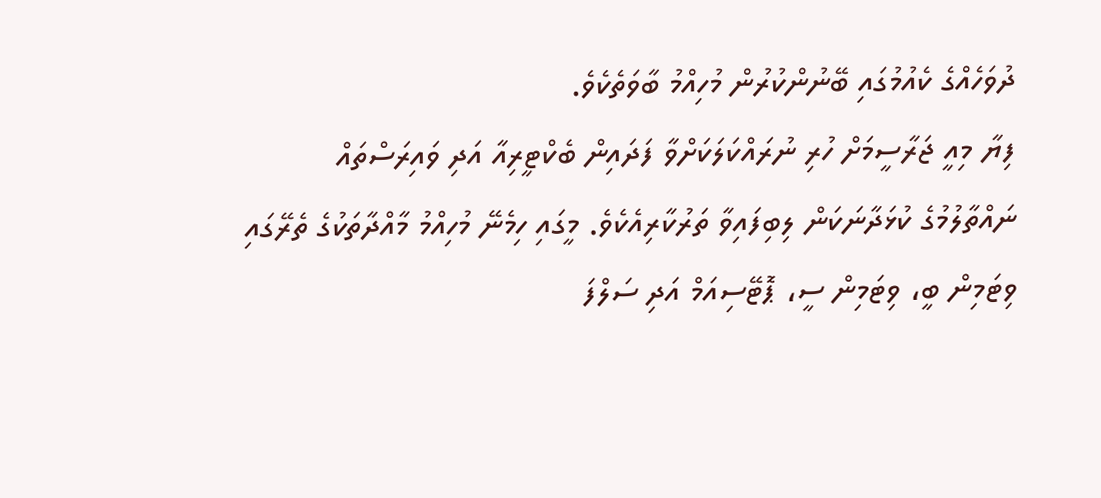ދުވަހެއްގެ ކެއުމުގައި ބޭނުންކުރުން މުހިއްމު ބާވަތެކެވެ.
ފިޔާ މިއީ ޖަރާސީމަށް ހުރި ނުރައްކަލަކަށްވާ ފަދައިން ބެކްޓީރިއާ އަދި ވައިރަސްތައް ނައްތާލުމުގެ ކުޅަދާނަކަން ލިބިފައިވާ ތަރުކާރިއެކެވެ. މީގައި ހިމެނޭ މުހިއްމު މާއްދާތަކުގެ ތެރޭގައި ވިޓަމިން ބީ، ވިޓަމިން ސީ، ޕޮޓޭސިއަމް އަދި ސަލްފަ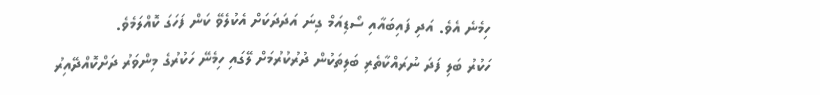ހިމެނެ އެވެ. އަދި ފައިބައާއި ސޯޑިއަމް ގިނަ އަދަދަކަށް އެކުލެވޭ ކަން ފަހަގަ ކޮއްލަމެވެ.
ހަކުރު ބަލި ފަދަ ނުރައްކާތެރި ބަލިތަކުން ދުރުކުރުމަށް ލޭގައި ހިމެނޭ ހަކުރުގެ މިންވަރު ދަށްކޮއްދޭއިރު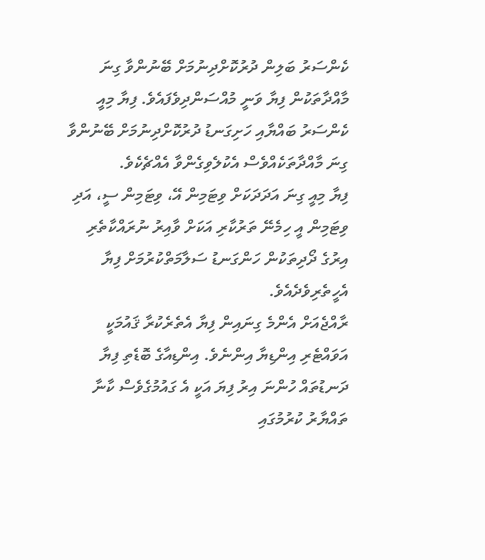ކެންސަރު ބަލިން ދުރުކޮށްދިނުމަށް ބޭނުންވާ ގިނަ މާއްދާތަކުން ފިޔާ ވަނީ މުއްސަންދިވެފައެވެ. ފިޔާ މިއީ ކެންސަރު ބައްޔާއި ހަށިގަނޑު ދުރުކޮށްދިނުމަށް ބޭނުންވާ ގިނަ މާއްދާތަކެއްވެސް އެކުލެވިގެންވާ އެއްޗެކެވެ.
ފިޔާ މިއީ ގިނަ އަދަދަކަށް ވިޓަމިން އޭ، ވިޓަމިން ސީ، އަދި ވިޓަމިން އީ ހިމެނޭ ތަރުކާރި އަކަށް ވާއިރު ނުރައްކާތެރި އިރުގެ ދޯދިތަކުން ހަންގަނޑު ސަލާމަތްކުރުމަށް ފިޔާ އެހީތެރިވެދެއެވެ.
ރާއްޖެއަށް އެންމެ ގިނައިން ފިޔާ އެތެރެކުރާ ޤައުމަކީ އަވައްޓެރި އިންޑިޔާ އިންނެވެ. އިންޑިއާގެ ބޮޑެތި ފިޔާ ދަނޑުތައް ހުންނަ އިރު ފިޔަ އަކީ އެ ގައުމުގެވެސް ކާނާ ތައްޔާރު ކުރުމުގައި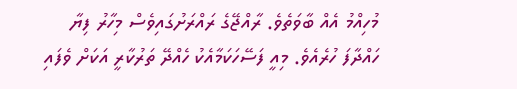މުހިއްމު އެއް ބާވަތެވެ. ރާއްޖޭގެ ރައްރަށުގައިވެސް މިހާރު ފިޔާ ހައްދާފަ ހުރެއެވެ. މިއީ ފަސޭހަކަމާއެކު ހެއްދޭ ތަރުކާރީ އަކަށް ވެފައި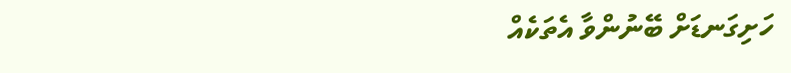ހަށިގަނޑަށް ބޭނުންވާ އެތަކެއް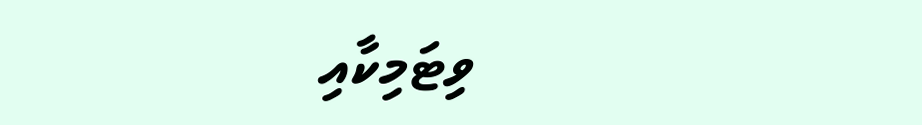ވިޓަމިކާއި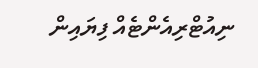ނިއުޓްރިއެންޓެއް ފިޔައިން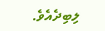ލިބިދެއެވެ.